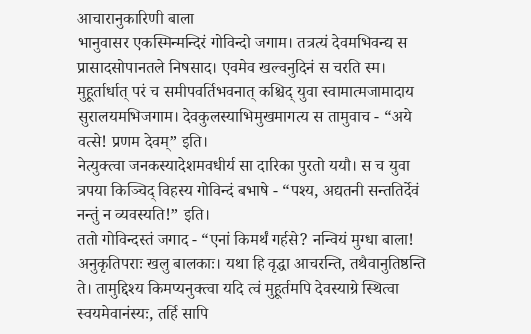आचारानुकारिणी बाला
भानुवासर एकस्मिन्मन्दिरं गोविन्दो जगाम। तत्रत्यं देवमभिवन्द्य स प्रासादसोपानतले निषसाद। एवमेव खल्वनुदिनं स चरति स्म। मुहूर्तार्धात् परं च समीपवर्तिभवनात् कश्चिद् युवा स्वामात्मजामादाय सुरालयमभिजगाम। देवकुलस्याभिमुखमागत्य स तामुवाच - “अये वत्से! प्रणम देवम्” इति।
नेत्युक्त्वा जनकस्यादेशमवधीर्य सा दारिका पुरतो ययौ। स च युवा त्रपया किञ्चिद् विहस्य गोविन्दं बभाषे - “पश्य, अद्यतनी सन्ततिर्देवं नन्तुं न व्यवस्यति!” इति।
ततो गोविन्दस्तं जगाद - “एनां किमर्थं गर्हसे? नन्वियं मुग्धा बाला! अनुकृतिपराः खलु बालकाः। यथा हि वृद्धा आचरन्ति, तथैवानुतिष्ठन्ति ते। तामुद्दिश्य किमप्यनुक्त्वा यदि त्वं मुहूर्तमपि देवस्याग्रे स्थित्वा स्वयमेवानंस्यः, तर्हि सापि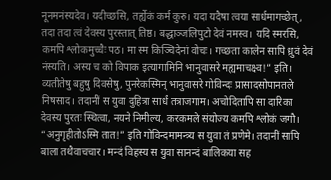नूनमनंस्यदेव। यदीच्छसि, तर्ह्येकं कर्म कुरु। यदा यदैषा त्वया सार्धमागच्छेत्, तदा तदा त्वं देवस्य पुरस्तात् तिष्ठ। बद्धाञ्जलिपुटो देवं नमस्व। यदि स्मरसि, कमपि श्लोकमुच्चैः पठ। मा स्म किञ्चिदेनां वोचः। गच्छता कालेन सापि ध्रुवं देवं नंस्यति। अस्य च को विपाक इत्यागामिनि भानुवासरे मह्यमाचक्ष्व!” इति।
व्यतीतेषु बहुषु दिवसेषु, पुनरेकस्मिन् भानुवासरे गोविन्दः प्रासादसोपानतले निषसाद। तदानीं स युवा दुहित्रा सार्धं तत्राजगाम। अचोदितापि सा दारिका देवस्य पुरतः स्थित्वा, नयने निमील्य, करकमले संयोज्य कमपि श्लोकं जगौ। “अनुगृहीतोऽस्मि तात!” इति गोविन्दमामन्त्र्य स युवा तं प्रणेमे। तदानीं सापि बाला तथैवाचचार। मन्दं विहस्य स युवा सानन्दं बालिकया सह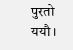पुरतो ययौ।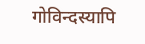गोविन्दस्यापि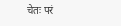चेतः परं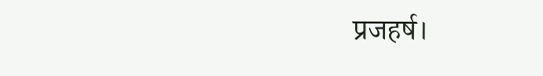प्रजहर्ष।